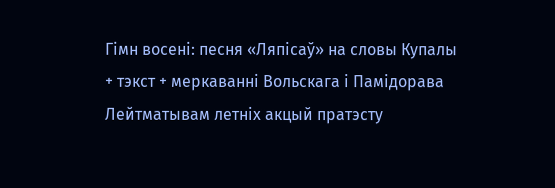Гімн восені: песня «Ляпісаў» на словы Купалы
+ тэкст + меркаванні Вольскага і Памідорава
Лейтматывам летніх акцый пратэсту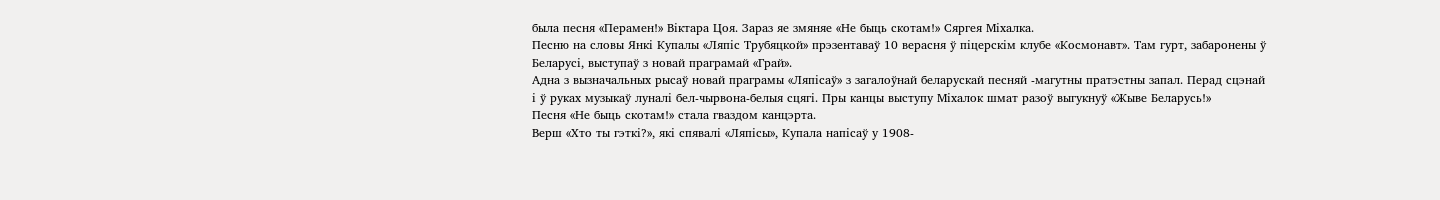была песня «Перамен!» Віктара Цоя. Зараз яе змяняе «Не быць скотам!» Сяргея Міхалка.
Песню на словы Янкі Купалы «Ляпіс Трубяцкой» прэзентаваў 10 верасня ў піцерскім клубе «Космонавт». Там гурт, забаронены ў Беларусі, выступаў з новай праграмай «Грай».
Адна з вызначальных рысаў новай праграмы «Ляпісаў» з загалоўнай беларускай песняй -магутны пратэстны запал. Перад сцэнай і ў руках музыкаў луналі бел-чырвона-белыя сцягі. Пры канцы выступу Міхалок шмат разоў выгукнуў «Жыве Беларусь!»
Песня «Не быць скотам!» стала гваздом канцэрта.
Верш «Хто ты гэткі?», які спявалі «Ляпісы», Купала напісаў у 1908-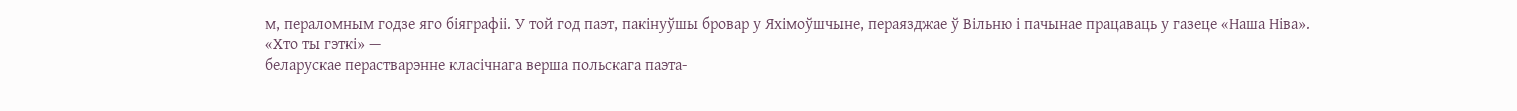м, пераломным годзе яго біяграфіі. У той год паэт, пакінуўшы бровар у Яхімоўшчыне, пераязджае ў Вільню і пачынае працаваць у газеце «Наша Ніва».
«Хто ты гэткі» —
беларускае перастварэнне класічнага верша польскага паэта-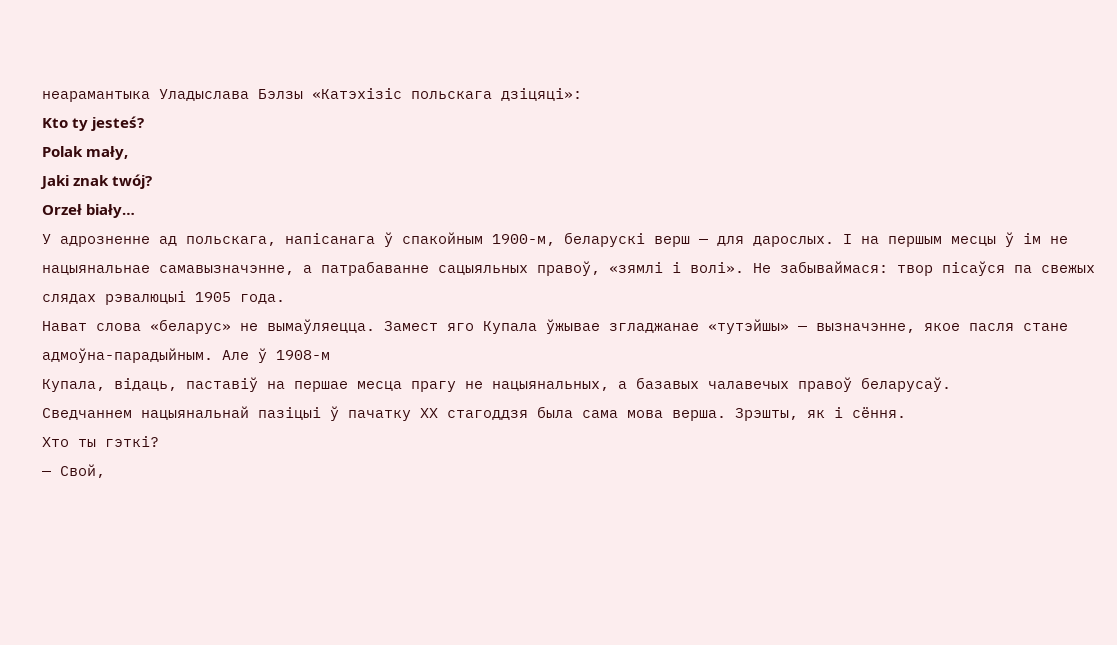неарамантыка Уладыслава Бэлзы «Катэхізіс польскага дзіцяці»:
Kto ty jesteś?
Polak mały,
Jaki znak twój?
Orzeł biały…
У адрозненне ад польскага, напісанага ў спакойным 1900-м, беларускі верш — для дарослых. І на першым месцы ў ім не нацыянальнае самавызначэнне, а патрабаванне сацыяльных правоў, «зямлі і волі». Не забываймася: твор пісаўся па свежых слядах рэвалюцыі 1905 года.
Нават слова «беларус» не вымаўляецца. Замест яго Купала ўжывае згладжанае «тутэйшы» — вызначэнне, якое пасля стане адмоўна-парадыйным. Але ў 1908-м
Купала, відаць, паставіў на першае месца прагу не нацыянальных, а базавых чалавечых правоў беларусаў.
Сведчаннем нацыянальнай пазіцыі ў пачатку ХХ стагоддзя была сама мова верша. Зрэшты, як і сёння.
Хто ты гэткі?
— Свой,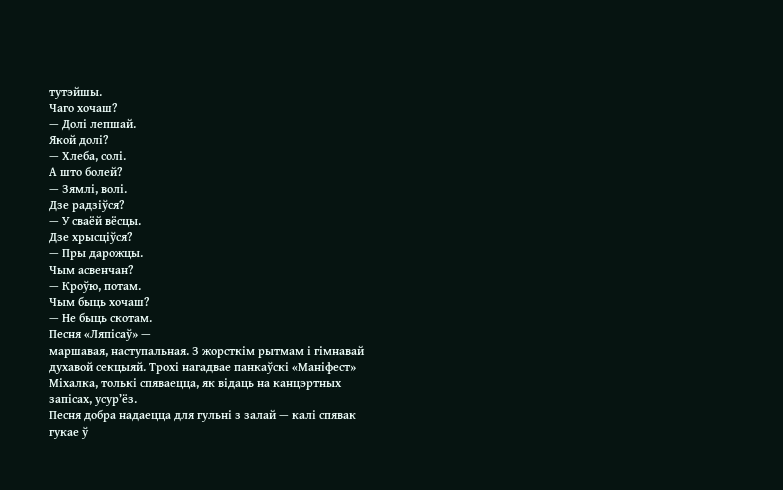тутэйшы.
Чаго хочаш?
— Долі лепшай.
Якой долі?
— Хлеба, солі.
А што болей?
— Зямлі, волі.
Дзе радзіўся?
— У сваёй вёсцы.
Дзе хрысціўся?
— Пры дарожцы.
Чым асвенчан?
— Кроўю, потам.
Чым быць хочаш?
— Не быць скотам.
Песня «Ляпісаў» —
маршавая, наступальная. З жорсткім рытмам і гімнавай духавой секцыяй. Трохі нагадвае панкаўскі «Маніфест» Міхалка, толькі спяваецца, як відаць на канцэртных запісах, усур’ёз.
Песня добра надаецца для гульні з залай — калі спявак гукае ў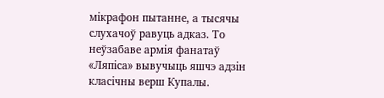мікрафон пытанне, а тысячы слухачоў равуць адказ. То неўзабаве армія фанатаў «Ляпіса» вывучыць яшчэ адзін класічны верш Купалы.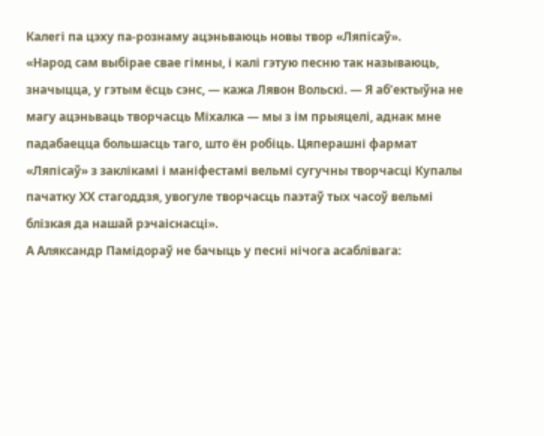Калегі па цэху па-рознаму ацэньваюць новы твор «Ляпісаў».
«Народ сам выбірае свае гімны, і калі гэтую песню так называюць, значыцца, у гэтым ёсць сэнс, — кажа Лявон Вольскі. — Я аб’ектыўна не магу ацэньваць творчасць Міхалка — мы з ім прыяцелі, аднак мне падабаецца большасць таго, што ён робіць. Цяперашні фармат «Ляпісаў» з заклікамі і маніфестамі вельмі сугучны творчасці Купалы пачатку ХХ стагоддзя, увогуле творчасць паэтаў тых часоў вельмі блізкая да нашай рэчаіснасці».
А Аляксандр Памідораў не бачыць у песні нічога асаблівага: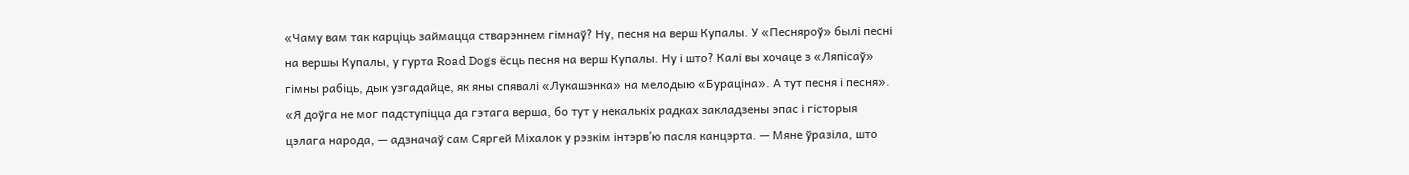«Чаму вам так карціць займацца стварэннем гімнаў? Ну, песня на верш Купалы. У «Песняроў» былі песні на вершы Купалы, у гурта Road Dogs ёсць песня на верш Купалы. Ну і што? Калі вы хочаце з «Ляпісаў» гімны рабіць, дык узгадайце, як яны спявалі «Лукашэнка» на мелодыю «Бураціна». А тут песня і песня».
«Я доўга не мог падступіцца да гэтага верша, бо тут у некалькіх радках закладзены эпас і гісторыя цэлага народа, — адзначаў сам Сяргей Міхалок у рэзкім інтэрв’ю пасля канцэрта. — Мяне ўразіла, што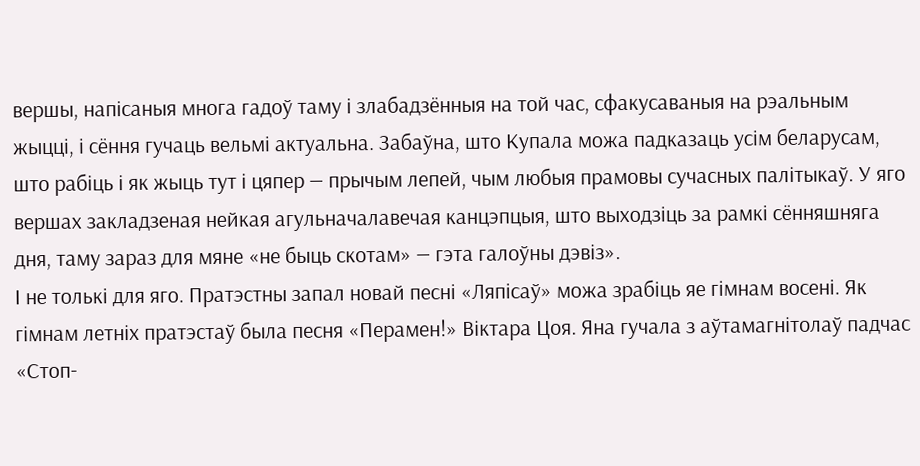вершы, напісаныя многа гадоў таму і злабадзённыя на той час, сфакусаваныя на рэальным жыцці, і сёння гучаць вельмі актуальна. Забаўна, што Купала можа падказаць усім беларусам, што рабіць і як жыць тут і цяпер — прычым лепей, чым любыя прамовы сучасных палітыкаў. У яго вершах закладзеная нейкая агульначалавечая канцэпцыя, што выходзіць за рамкі сённяшняга дня, таму зараз для мяне «не быць скотам» — гэта галоўны дэвіз».
І не толькі для яго. Пратэстны запал новай песні «Ляпісаў» можа зрабіць яе гімнам восені. Як гімнам летніх пратэстаў была песня «Перамен!» Віктара Цоя. Яна гучала з аўтамагнітолаў падчас «Стоп-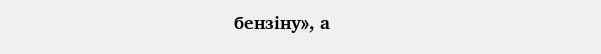бензіну», а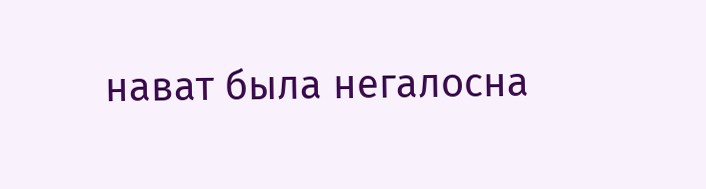нават была негалосна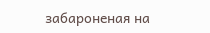забароненая на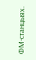ФМ-станцыях.